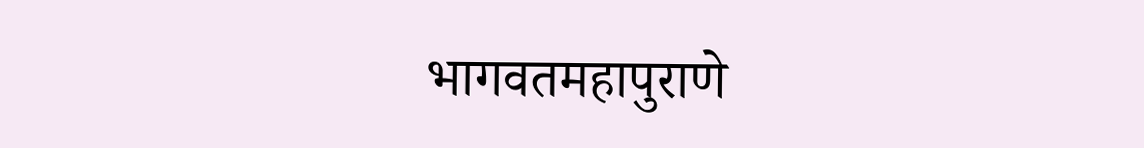भागवतमहापुराणे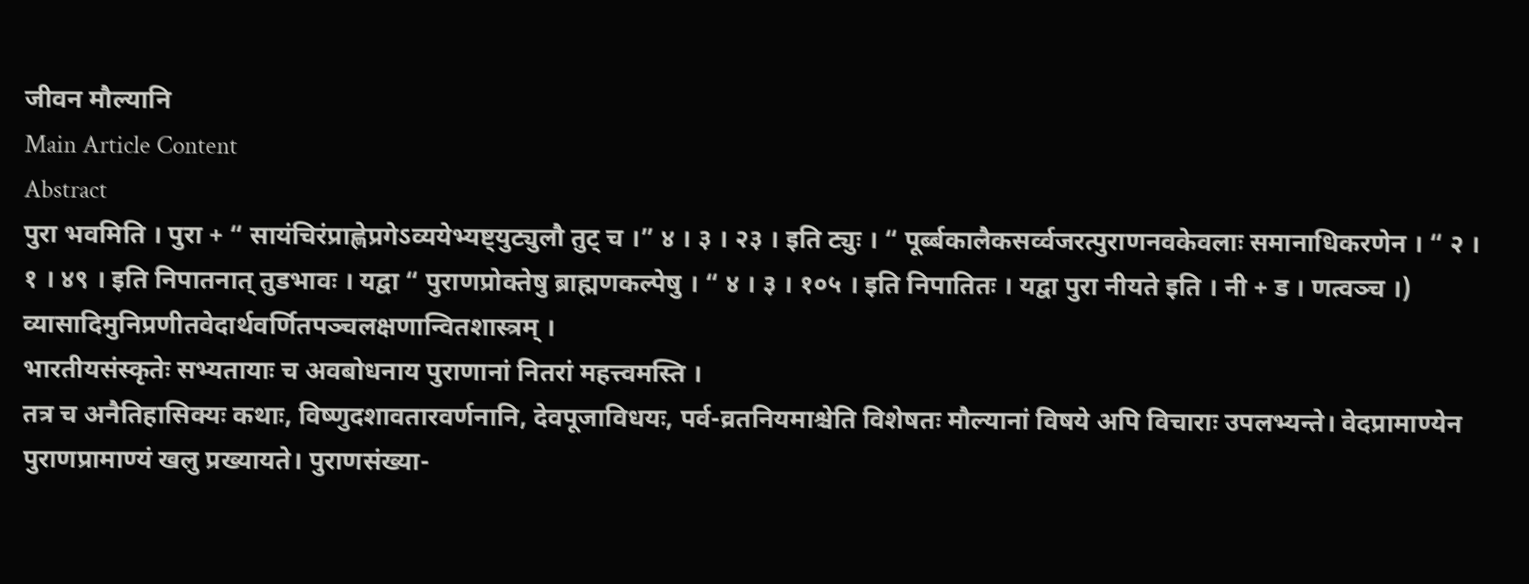जीवन मौल्यानि
Main Article Content
Abstract
पुरा भवमिति । पुरा + “ सायंचिरंप्राह्णेप्रगेऽव्ययेभ्यष्ट्युट्युलौ तुट् च ।” ४ । ३ । २३ । इति ट्युः । “ पूर्ब्बकालैकसर्व्वजरत्पुराणनवकेवलाः समानाधिकरणेन । “ २ । १ । ४९ । इति निपातनात् तुडभावः । यद्वा “ पुराणप्रोक्तेषु ब्राह्मणकल्पेषु । “ ४ । ३ । १०५ । इति निपातितः । यद्वा पुरा नीयते इति । नी + ड । णत्वञ्च ।) व्यासादिमुनिप्रणीतवेदार्थवर्णितपञ्चलक्षणान्वितशास्त्रम् ।
भारतीयसंस्कृतेः सभ्यतायाः च अवबोधनाय पुराणानां नितरां महत्त्वमस्ति ।
तत्र च अनैतिहासिक्यः कथाः, विष्णुदशावतारवर्णनानि, देवपूजाविधयः, पर्व-व्रतनियमाश्चेति विशेषतः मौल्यानां विषये अपि विचाराः उपलभ्यन्ते। वेदप्रामाण्येन पुराणप्रामाण्यं खलु प्रख्यायते। पुराणसंख्या-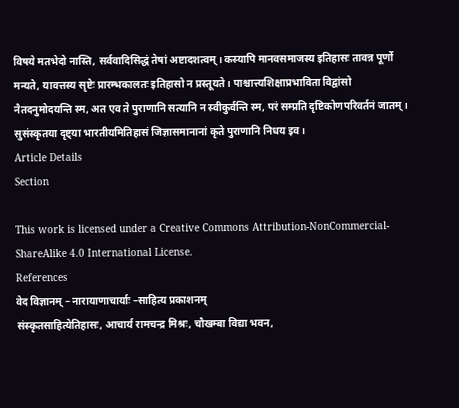विषये मतभेदो नास्ति, सर्ववादिसिद्धं तेषां अष्टादशत्वम्। कस्यापि मानवसमाजस्य इतिहासः तावन्न पूर्णो मन्यते, यावत्तस्य सृष्टेः प्रारम्भकालतः इतिहासो न प्रस्तूयते। पाश्चात्त्यशिक्षाप्रभाविता विद्वांसो नैतदनुमोदयन्ति स्म, अत एव ते पुराणानि सत्यानि न स्वीकुर्वन्ति स्म, परं सम्प्रति दृष्टिकोणपरिवर्तनं जातम्। सुसंस्कृतया दृष्ट्या भारतीयमितिहासं जिज्ञासमानानां कृते पुराणानि निधय इव।
Article Details
Section

This work is licensed under a Creative Commons Attribution-NonCommercial-ShareAlike 4.0 International License.
References
वेद विज्ञानम् – नारायाणाचार्याः –साहित्य प्रकाशनम्
संस्कृतसाहित्येतिहासः, आचार्य रामचन्द्र मिश्रः, चौखम्बा विद्या भवन,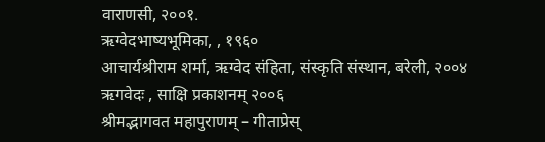वाराणसी, २००१.
ऋग्वेदभाष्यभूमिका, , १९६०
आचार्यश्रीराम शर्मा, ऋग्वेद संहिता, संस्कृति संस्थान, बरेली, २००४
ऋगवेदः , साक्षि प्रकाशनम् २००६
श्रीमद्भागवत महापुराणम् – गीताप्रेस्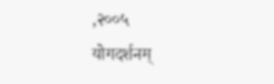,२००५
योगदर्शनम्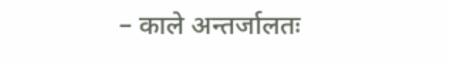– काले अन्तर्जालतः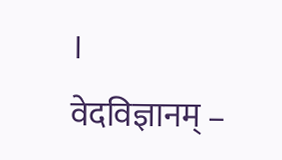।
वेदविज्ञानम् –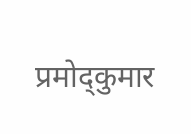प्रमोद्कुमार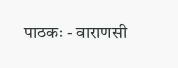पाठकः - वाराणसी